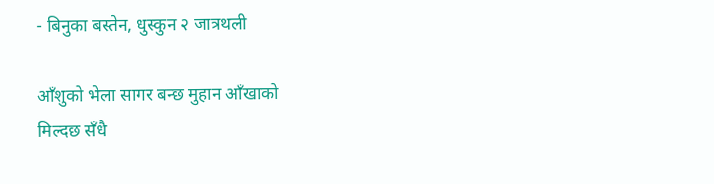- बिनुका बस्तेन, धुस्कुन २ जात्रथली

आँशुको भेला सागर बन्छ मुहान आँखाको
मिल्दछ सँधै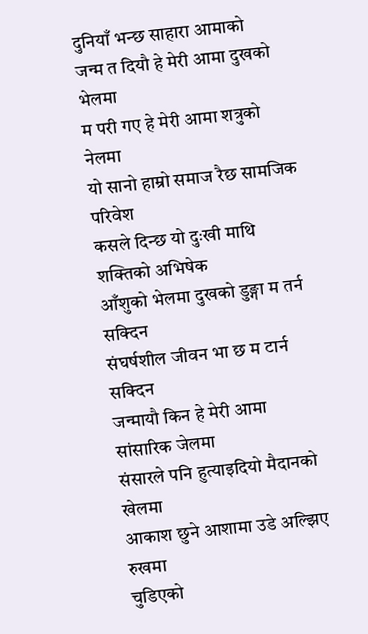दुनियाँ भन्छ साहारा आमाको
जन्म त दियौ हे मेरी आमा दुखको भेलमा
म परी गए हे मेरी आमा शत्रुको नेलमा
यो सानो हाम्रो समाज रैछ सामजिक परिवेश
कसले दिन्छ यो दुःखी माथि शक्तिको अभिषेक
आँशुको भेलमा दुखको डुङ्गा म तर्न सक्दिन
संघर्षशील जीवन भा छ म टार्न सक्दिन
जन्मायौ किन हे मेरी आमा सांसारिक जेलमा
संसारले पनि हुत्याइदियो मैदानको खेलमा
आकाश छुने आशामा उडे अल्झिए रुखमा
चुडिएको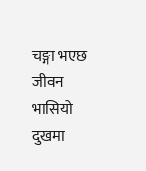चङ्गा भएछ जीवन भासियो दुखमा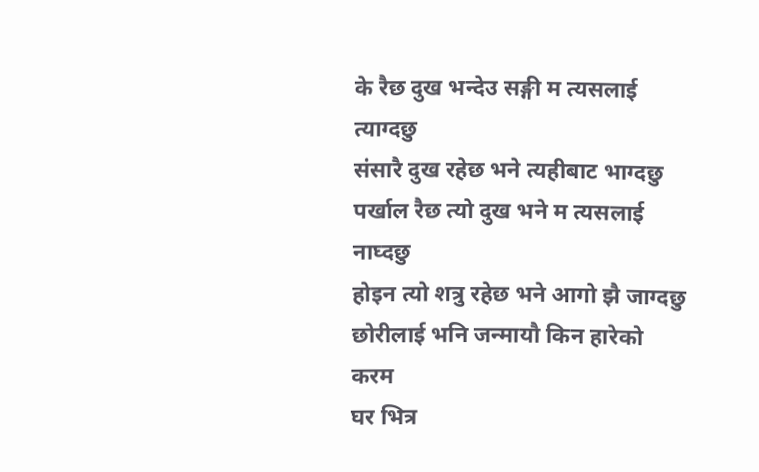के रैछ दुख भन्देउ सङ्गी म त्यसलाई त्याग्दछु
संसारै दुख रहेछ भने त्यहीबाट भाग्दछु
पर्खाल रैछ त्यो दुख भने म त्यसलाई नाघ्दछु
होइन त्यो शत्रु रहेछ भने आगो झै जाग्दछु
छोरीलाई भनि जन्मायौ किन हारेको करम
घर भित्र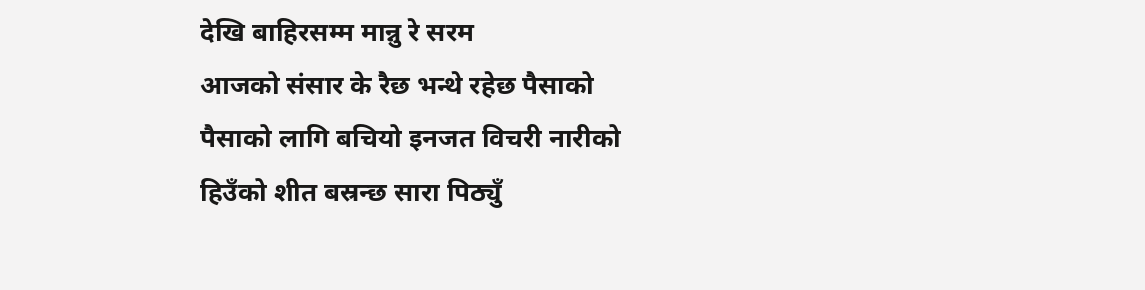देखि बाहिरसम्म मान्नु रे सरम
आजको संसार के रैछ भन्थे रहेछ पैसाको
पैसाको लागि बचियो इनजत विचरी नारीको
हिउँको शीत बस्रन्छ सारा पिठ्युँ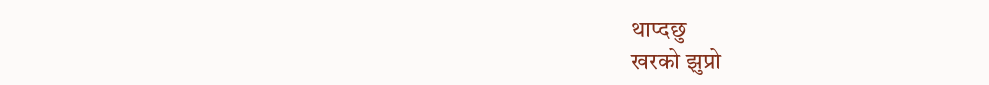थाप्दछु
खरको झुप्रो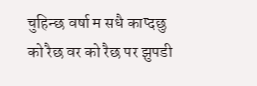चुहिन्छ वर्षा म सधै काप्दछु
को रैछ वर को रैछ पर झुपडी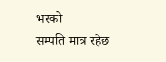भरको
सम्पति मात्र रहेछ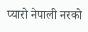प्यारो नेपाली नरको